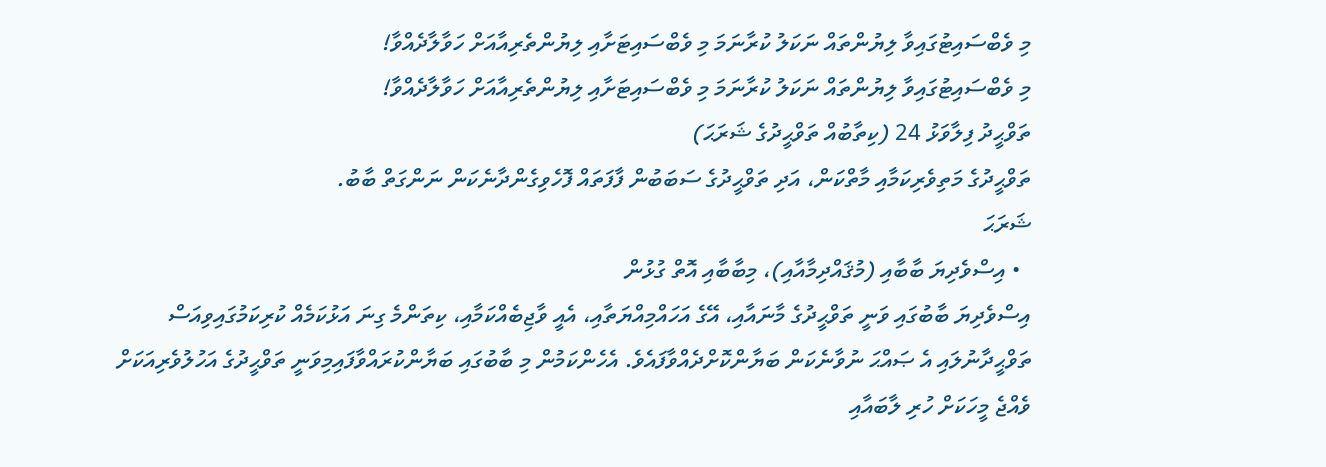މި ވެބްސައިޓުގައިވާ ލިޔުންތައް ނަކަލު ކުރާނަމަ މި ވެބްސައިޓަށާއި ލިޔުންތެރިއާއަށް ހަވާލާދެއްވާ!
މި ވެބްސައިޓުގައިވާ ލިޔުންތައް ނަކަލު ކުރާނަމަ މި ވެބްސައިޓަށާއި ލިޔުންތެރިއާއަށް ހަވާލާދެއްވާ!
ތަވްޙީދު ފިލާވަޅު 24 (ކިތާބުއް ތަވްޙީދުގެ ޝަރަޙަ)
ތަވްޙީދުގެ މަތިވެރިކަމާއި މާތްކަން، އަދި ތަވްޙީދުގެ ސަބަބުން ފާފަތައް ފޮހެވިގެންދާނެކަން ނަންގަތް ބާބު.
ޝަރަޙަ
  • އިސްވެދިޔަ ބާބާއި (މުޤައްދިމާއާއި)، މިބާބާއި އޮތް ގުޅުން
އިސްވެދިޔަ ބާބުގައި ވަނީ ތަވްޙީދުގެ މާނައާއި، އޭގެ އަހައްމިއްޔަތާއި، އެއީ ވާޖިބެއްކަމާއި، ކިތަންމެ ގިނަ އަޅުކަމެއް ކުރިކަމުގައިވިއަސް ތަވްޙީދާނުލައި އެ ޞައްޙަ ނުވާނެކަން ބަޔާންކޮށްދެއްވާފައެވެ. އެހެންކަމުން މި ބާބުގައި ބަޔާންކުރައްވާފައިމިވަނީ ތަވްޙީދުގެ އަހުލުވެރިއަކަށް ވެއްޖެ މީހަކަށް ހުރި ލާބައާއި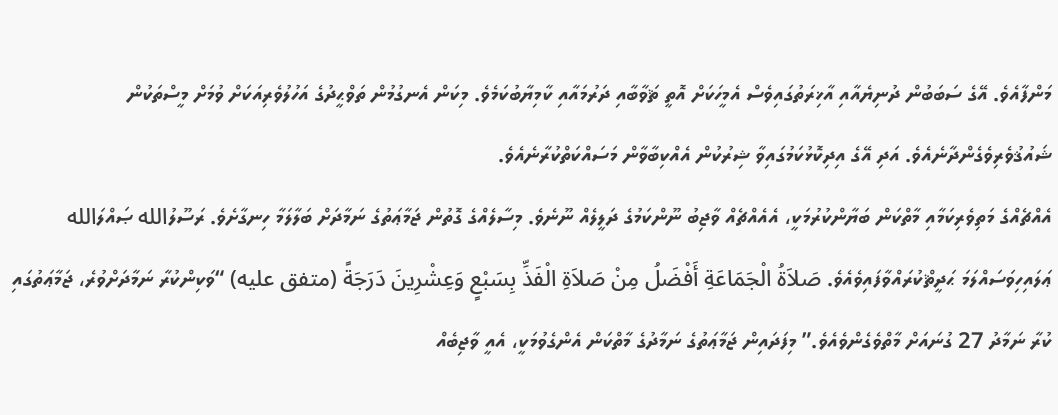މަންފާއެވެ. އޭގެ ސަބަބުން ދުނިޔެއާއި އާޚިރަތުގައިވެސް އެމީހަކަށް އޮތީ ޘަވާބާއި ދަރުމައާއި ކާމިޔާބުކަމެވެ. މިކަން އެނގުމުން ތަވްޙީދުގެ އަހުލުވެރިއަކަށް ވުމަށް މީސްތަކުން ޝައުޤުވެރިވެގެންދާނެއެވެ. އަދި އޭގެ އިދިކޮޅުކަމުގައިވާ ޝިރުކުން އެއްކިބާވާން މަސައްކަތްކުރާނެއެވެ.
އެއްޗެއްގެ މަތިވެރިކަމާއި މާތްކަން ބަޔާންކުރުމަކީ، އެއެއްޗެއް ވާޖިބު ނޫންކަމުގެ ދަލީލެއް ނޫނެވެ. މިސާލެއްގެ ގޮތުން ޖަމާޢަތުގެ ނަމާދަށް ބަލާލަމާ ހިނގާށެވެ. ރަސޫލުالله ޞައްލަالله ޢަލައިހިވަސައްލަމަ ޙަދީޘްކުރައްވާފައިވެއެވެ. صَلاَةُ الْجَمَاعَةِ أَفْضَلُ مِنْ صَلاَةِ الْفَذِّ بِسَبْعٍ وَعِشْرِينَ دَرَجَةً (متفق عليه) “ވަކިންކުރާ ނަމާދަށްވުރެ، ޖަމާޢަތުގައި ކުރާ ނަމާދު 27 ގުނައަށް މާތްވެގެންވެއެވެ.” މިފަދައިން ޖަމާޢަތުގެ ނަމާދުގެ މާތްކަން އެންގެވުމަކީ، އެއީ ވާޖިބެއް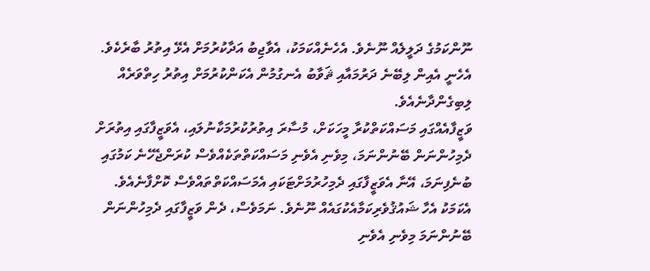ނޫންކަމުގެ ދަލީލެއް ނޫނެވެ. އެހެނެއްކަމަކު، އެވާޖިބު އަދާކުރުމަށް އެޅޭ އިތުރު ބާރެކެވެ. އެހެނީ އެއިން ލިބޭނެ ދަރުމައާއި ޘަވާބު އެނގުމުން އެކަންކުރުމަށް އިތުރު ހިތްވަރެއް ލިބިގެންދާނެއެވެ.
ވަޒީފާއެއްގައި މަސައްކަތްކުރާ މީހަކަށް، މުސާރަ އިތުރުކުރުމަކާނުލައި، އެވަޒީފާގައި އިތުރަށް ދެމިހުންނަން ބޭނުންނަމަ، މިވެނި އެވެނި މަސައްކަތްތަކެއްވެސް ކުރަންޖެހޭނެ ކަމުގައި ބުނެފިނަމަ، އޭނާ އެވަޒީފާގައި ދެމިހުރުމަށްޓަކައި އެމަސައްކަތްތައްވެސް ކޮށްފާނެއެވެ. އެކަމަކު އެހާ ޝައުޤުވެރިކަމާއެކުގައެއް ނޫނެވެ. ނަމަވެސް، ދެން ވަޒީފާގައި ދެމިހުންނަން ބޭނުންނަމަ މިވެނި އެވެނި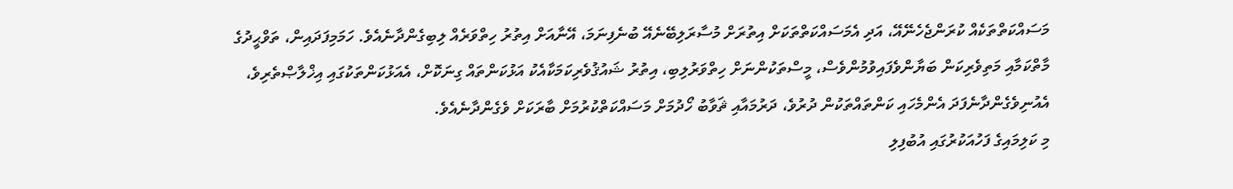މަސައްކަތްތަކެއް ކުރަންޖެހެނޭއޭ، އަދި އެމަސައްކަތްތަކަށް އިތުރަށް މުސާރަލިބޭނެއޭ ބުނެފިނަމަ، އޭނާއަށް އިތުރު ހިތްވަރެއް ލިބިގެންދާނެއެވެ. ހަމަމިފަދައިން، ތަވްޙީދުގެ މާތްކަމާއި މަތިވެރިކަން ބަޔާންވެފައިވުމުންވެސް، މީސްތަކުންނަށް ހިތްވަރުލިބި، އިތުރު ޝައުޤުވެރިކަމަކާއެކު އަޅުކަންތައް ގިނަކޮށް، އެއަޅުކަންތަކުގައި އިޚްލާޞްތެރިވެ، އެއުނިވެގެންދާނެފަދަ އެންމެހައި ކަންތައްތަކުން ދުރުވެ، ދަރުމައާއި ޘަވާބު ހޯދުމަށް މަސައްކަތްކުރުމަށް ބާރަކަށް ވެގެންދާނެއެވެ.
މި ކަލިމައިގެ ފަހުއަކުރުގައި އުބުފިލި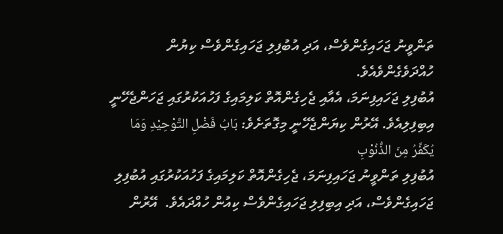ތަންވީނު ޖަހައިގެންވެސް، އަދި އުބުފިލި ޖަހައިގެންވެސް ކިޔުން ހުއްދަވެގެންވެއެވެ.
އުބުފިލި ޖަހައިފިނަމަ، އެއާއި ޖެހިގެންއޮތް ކަލިމައިގެ ފަހުއަކުރުގައި ޖަހަންޖެހޭނީ އިބިފިލިއެވެ. އޭރުން ކިޔަންޖެހޭނީ މިގޮތަށެވެ: بَابُ فَضْلِ التَّوْحِيْدِ وَمَا يُكَفِّرُ مِنَ الذُّنُوْبِ
އުބުފިލި ތަންވީނު ޖަހައިފިނަމަ، ޖެހިގެންއޮތް ކަލިމައިގެ ފަހުއަކުރުގައި އުބުފިލި ޖަހައިގެންވެސް، އަދި އިބިފިލި ޖަހައިގެންވެސް ކިއުން ހުއްދައެވެ.  އޭރުން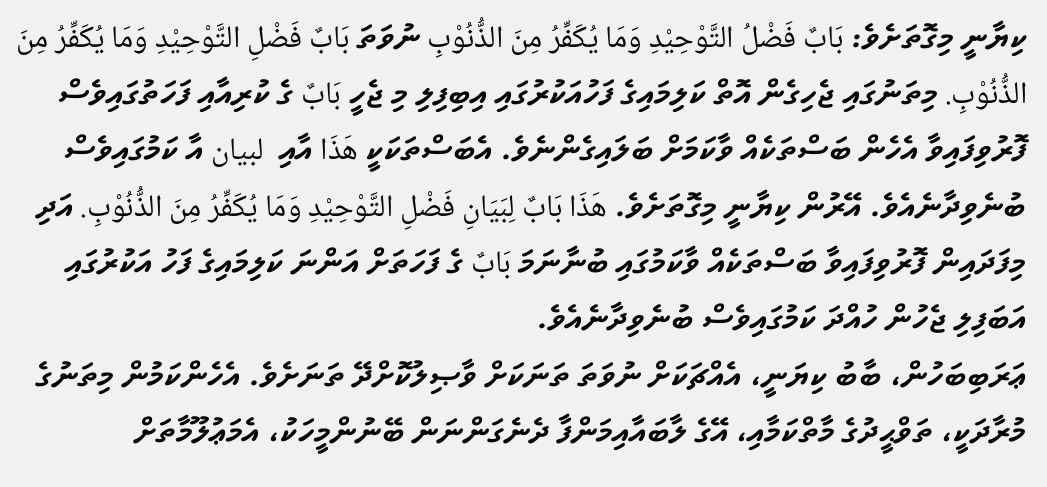ކިޔާނީ މިގޮތަށެވެ: بَابٌ فَضْلُ التَّوْحِيْدِ وَمَا يُكَفِّرُ مِنَ الذُّنُوْبِ ނުވަތަ بَابٌ فَضْلِ التَّوْحِيْدِ وَمَا يُكَفِّرُ مِنَ الذُّنُوْبِ. މިތަނުގައި ޖެހިގެން އޮތް ކަލިމައިގެ ފަހުއަކުރުގައި އިބިފިލި މި ޖެހީ بَابٌ ގެ ކުރިއާއި ފަހަތުގައިވެސް ފޮރުވިފައިވާ އެހެން ބަސްތަކެއް ވާކަމަށް ބަލައިގެންނެވެ. އެބަސްތަކަކީ هَذَا އާއި  لبيان އާ ކަމުގައިވެސް ބުނެވިދާނެއެވެ. އޭރުން ކިޔާނީ މިގޮތަށެވެ. هَذَا بَابٌ لِبَيَانِ فَضْلِ التَّوْحِيْدِ وَمَا يُكَفِّرُ مِنَ الذُّنُوْبِ. އަދި މިފަދައިން ފޮރުވިފައިވާ ބަސްތަކެއް ވާކަމުގައި ބުނާނަމަ بَابٌ ގެ ފަހަތަށް އަންނަ ކަލިމައިގެ ފަހު އަކުރުގައި އަބަފިލި ޖެހުން ހުއްދަ ކަމުގައިވެސް ބުނެވިދާނެއެވެ.
ޢަރަބިބަހުން، ބާބު ކިޔަނީ، އެއްޗަކަށް ނުވަތަ ތަނަކަށް ވާޞިލުކޮށްދޭ ތަނަށެވެ. އެހެންކަމުން މިތަނުގެ މުރާދަކީ، ތަވްޙީދުގެ މާތްކަމާއި، އޭގެ ލާބައާއިމަންފާ ދެނެގަންނަން ބޭނުންމީހަކު، އެމަޢުލޫމާތަށް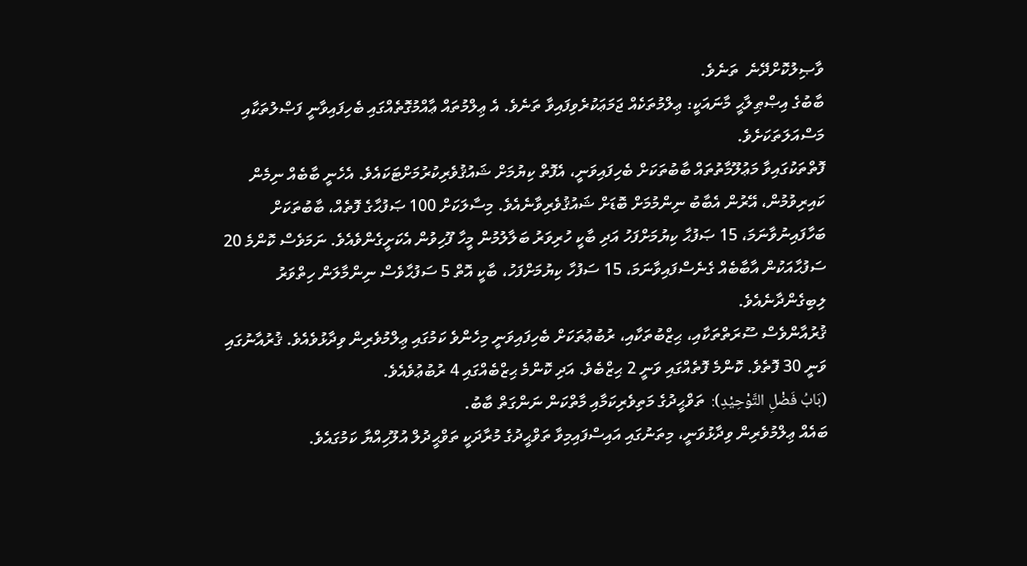ވާޞިލުކޮށްދޭނެ  ތަނެވެ.
ބާބުގެ އިޞްޠިލާޙީ މާނައަކީ: ޢިލްމުތަކެއް ޖަމަޢަކުރެވިފައިވާ ތަނެވެ. އެ ޢިލްމުތައް ޢާއްމުގޮތެއްގައި ބެހިފައިވާނީ ފަޞްލުތަކާއި މަސްއަލަތަކަށެވެ.
ފޮތްތަކުގައިވާ މަޢުލޫމާތުތައް ބާބުތަކަށް ބެހިފައިވަނީ، އެފޮތް ކިޔުމަށް ޝައުޤުވެރިކުރުމަށްޓަކައެވެ. އެހެނީ ބާބެއް ނިމެން ކައިރިވުމުން، އޭރުން އެބާބު ނިންމުމަށް ބޮޑަށް ޝައުޤުވެރިވާނެއެވެ. މިސާލަކަށް 100 ޞަފުޙާގެ ފޮތެއް، ބާބުތަކަށް ބަހާފައިނުވާނަމަ، 15 ޞަފުޙާ ކިޔުމަށްފަހު އަދި ބާކީ ހުރިވަރު ބަލާލުމުން މީހާ ފޫހިވުން އެކަށީގެންވެއެވެ. ނަމަވެސް ކޮންމެ 20 ސަފުޙާއަކުން އާބާބެއް ގެނެސްފައިވާނަމަ، 15 ސަފުހާ ކިޔުމަށްފަހު، ބާކީ އޮތް 5 ސަފުޙާވެސް ނިންމާލަން ހިތްވަރު ލިބިގެންދާނެއެވެ.
ޤުރުއާންވެސް ސޫރަތްތަކާއި، ޙިޒްބުތަކާއި، ރުބުޢުތަކަށް ބެހިފައިވަނީ މިހެންވެ ކަމުގައި ޢިލްމުވެރިން ވިދާޅުވެއެވެ. ޤުރުއާނުގައި ވަނީ 30 ފޮތެވެ. ކޮންމެ ފޮތެއްގައި ވަނީ 2 ޙިޒްބެވެ. އަދި ކޮންމެ ޙިޒްބެއްގައި 4 ރުބުޢުވެއެވެ.
(بَابُ فَضْلِ التَّوْحِيْدِ):  ތަވްޙީދުގެ މަތިވެރިކަމާއި މާތްކަން ނަންގަތް ބާބު.
ބައެއް ޢިލްމުވެރިން ވިދާޅުވަނީ، މިތަނުގައި އައިސްފައިމިވާ ތަވްޙީދުގެ މުރާދަކީ ތަވްޙީދުލް އުލޫހިއްޔާ ކަމުގައެވެ.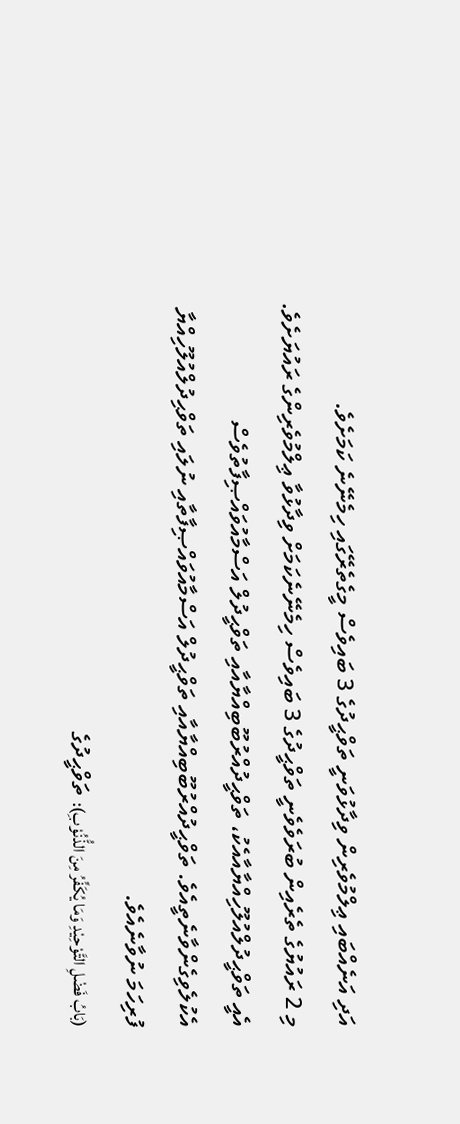އަދި އަނެއްބައި ޢިލްމުވެރިން ވިދާޅުވަނީ ތަވްޙީދުގެ 3 ބައިވެސް މީގެތެރޭގައި ހިމެނޭނެ ކަމަށެވެ.
މި 2 ރައުޔުގެ ތެރެއިން ބުރަވެވެނީ ތަވްޙީދުގެ 3 ބައިވެސް ހިމެނޭނެކަމަށް ވިދާޅުވާ ޢިލްމުވެރިންގެ ރައުޔަށެވެ. އެއީ ތަވްޙީދުލްއުލޫހިއްޔާއާއެކު، ތަވްޙީދުއްރުބޫބިއްޔާއާއި ތަވްޙީދުލް އަސްމާއުވައްޞިފާތުވެސް އެކުލެވިގެންވާނެތީއެވެ. ތަވްޙީދުއްރުބޫބިއްޔާއާއި ތަވްޙީދުލް އަސްމާއުވައްޞިފާތާއި ނުލައި ތަވްޙިދުލްއުލޫހިއްޔާ ފުރިހަމަ ނުވާނެއެވެ.
(بَابُ فَضْلِ التَّوْحِيْدِ وَمَا يُكَفِّرُ مِنَ الذُّنُوْبِ):  ތަވްޙީދުގެ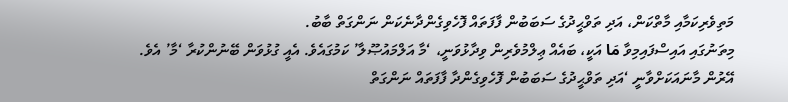މަތިވެރިކަމާއި މާތްކަން، އަދި ތަވްޙީދުގެ ސަބަބުން ފާފަތައް ފޮހެވިގެންދާނެކަން ނަންގަތް ބާބު.
މިތަނުގައި އައިސްފައިމިވާ مَا އަކީ، ބައެއް ޢިލްމުވެރިން ވިދާޅުވަނީ، ‘މާ އަލްމައުޞޫލާ’ ކަމުގައެވެ. އެއީ ގުޅުވަން ބޭނުންކުރާ ‘މާ’ އެވެ. އޭރުން މާނައަކަށްވާނީ ‘އަދި ތަވްޙީދުގެ ސަބަބުން ފޮހެވިގެންދާ ފާފަތައް ނަންގަތް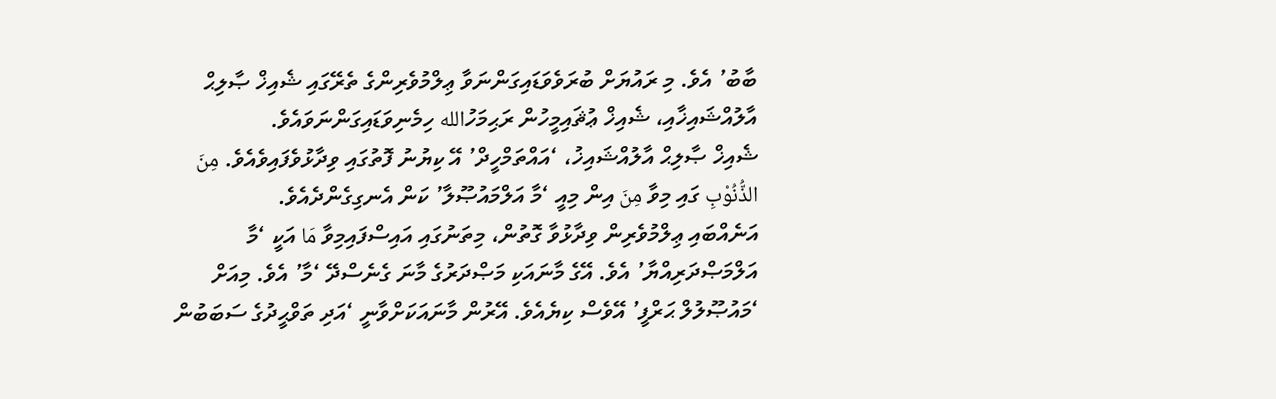ބާބު’ އެވެ. މި ރައުޔަށް ބުރަވެވަޑައިގަންނަވާ ޢިލްމުވެރިންގެ ތެރޭގައި ޝެއިޚް ޞާލިޙް އާލުއްޝައިޚާއި، ޝެއިޚް ޢުޘައިމީހުން ރަޙިމަހުالله ހިމެނިވަޑައިގަންނަވައެވެ.
ޝެއިޚް ޞާލިޙް އާލުއްޝައިޚު، ‘އައްތަމްހީދް’ އޭ ކިޔުނު ފޮތުގައި ވިދާޅުވެފައިވެއެވެ. مِنَ الذُّنُوْبِ ގައި މިވާ مِنَ އިން މިއީ ‘މާ އަލްމައުޞޫލާ’ ކަން އެނގިގެންދެއެވެ.
އަނެއްބައި ޢިލްމުވެރިން ވިދާޅުވާ ގޮތުން، މިތަނުގައި އައިސްފައިމިވާ مَا އަކީ ‘މާ އަލްމަޞްދަރިއްޔާ’ އެވެ. އޭގެ މާނައަކި މަޞްދަރުގެ މާނަ ގެނެސްދޭ ‘މާ’ އެވެ. މިއަށް ‘މައުޞޫލުލް ޙަރްފީ’ އޭވެސް ކިޔެއެވެ. އޭރުން މާނައަކަށްވާނީ ‘އަދި ތަވްޙީދުގެ ސަބަބުން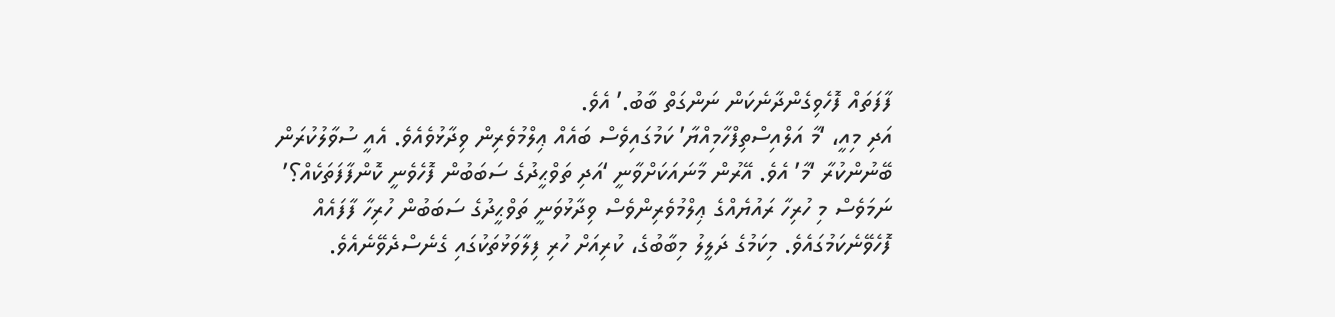ފާފަތައް ފޮހެވިގެންދާނެކަން ނަންގަތް ބާބު.’ އެވެ.
އަދި މިއީ، ‘މާ އަލްއިސްތިފްހާމިއްޔާ’ ކަމުގައިވެސް ބައެއް ޢިލްމުވެރިން ވިދާޅުވެއެވެ. އެއީ ސުވާލުކުރަން ބޭނުންކުރާ ‘މާ’ އެވެ. އޭރުން މާނައަކަށްވާނީ ‘އަދި ތަވްޙީދުގެ ސަބަބުން ފޮހެވެނީ ކޮންފާފަތަކެއް؟’
ނަމަވެސް މި ހުރިހާ ރައުޔެއްގެ ޢިލްމުވެރިންވެސް ވިދާޅުވަނީ ތަވްޙީދުގެ ސަބަބުން ހުރިހާ ފާފައެއް ފޮހެވޭނެކަމުގައެވެ. މިކަމުގެ ދަލީލު މިބާބުގެ، ކުރިއަށް ހުރި ފިލާވަޅުތަކުގައި ގެނެސްދެވޭނެއެވެ.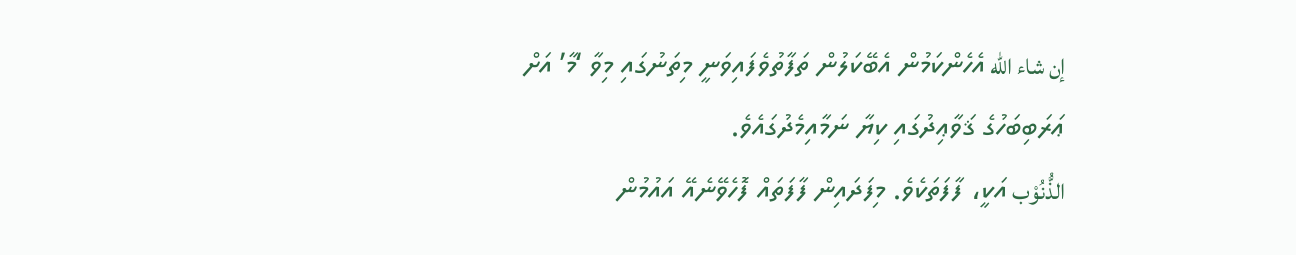إن شاء الله އެހެންކަމުން އެބޭކަލުން ތަފާތުވެފައިވަނީ މިތަނުގައި މިވާ ‘މާ’ އަށް ޢަރަބިބަހުގެ ޤަވާޢިދުގައި ކިޔާ ނަމާއިމެދުގައެވެ.
الذُّنُوْب އަކީ، ފާފަތަކެވެ. މިފަދައިން ފާފަތައް ފޮހެވޭނެއޭ އައުމުން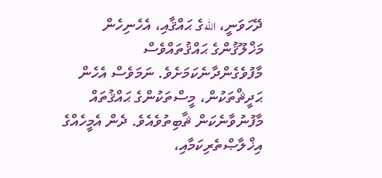ދޭހަވަނީ، اللهގެ ޙައްޤާއި، އެހެނިހެން މަޚްލޫޤުންގެ ޙައްޤުތައްވެސް މާފުވެގެންދާނެކަމަށެވެ. ނަމަވެސް އެހެން ޙަދީޘްތަކުން، މީސްތަކުންގެ ޙައްޤުތައް މާފުނުވާނެކަން ޘާބިތުވެއެވެ. ދެން އެމީހެއްގެ އިޚްލާޞްތެރިކަމާއި،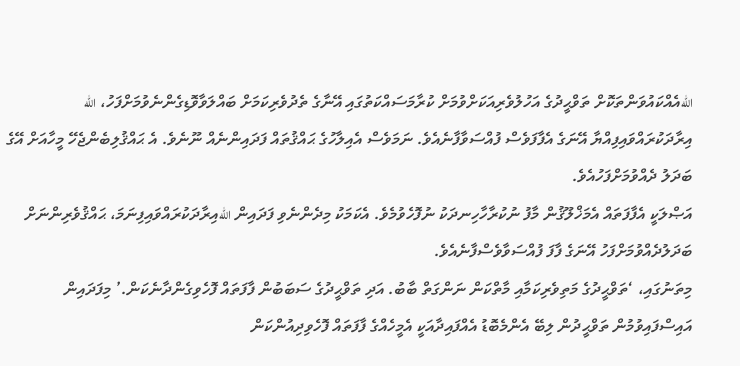اللهއެއްކައުވަންތަކޮށް ތަވްޙީދުގެ އަހުލުވެރިއަކަށްވުމަށް ކުރާމަސައްކަތުގައި އޭނާގެ ތެދުވެރިކަމަށް ބައްލަވާވޮޑިގެންނެވުމަށްފަހު، الله އިރާދަކުރައްވައިފިއްޔާ އޭނަގެ އެފާފަވެސް ފުއްސަވާފާނެއެވެ. ނަމަވެސް އެއިލާހުގެ ޙައްޤުތައް ފަދައިންނެއް ނޫނެވެ. އެ ޙައްޤުލިބެންޖެހޭ މީހާއަށް އޭގެ ބަދަލު ދެއްވުމަށްފަހުއެވެ.
އަޞްލަކީ އެފާފަތައް އެމަޚްލޫޤުން މާފު ނުކުރާހާހިނދަކު ނުފޮހެވުމެވެ. އެކަމަކު މިދެންނެވި ފަދައިން اللهއިރާދަކުރައްވައިފިނަމަ، ޙައްޤުވެރިންނަށް ބަދަލުދެއްވުމަށްފަހު އޭނަގެ ފާފަ ފުއްސަވާވެސްފާނެއެވެ.
މިތަނުގައި، ‘ތަވްޙީދުގެ މަތިވެރިކަމާއި މާތްކަން ނަންގަތް ބާބު. އަދި ތަވްޙީދުގެ ސަބަބުން ފާފަތައް ފޮހެވިގެންދާނެކަން.’ މިފަދައިން އައިސްފައިވުމުން ތަވްޙީދުން ލިބޭ އެންމެބޮޑު އެއްފައިދާއަކީ އެމީހެއްގެ ފާފަތައް ފޮހެވިދިއުންކަން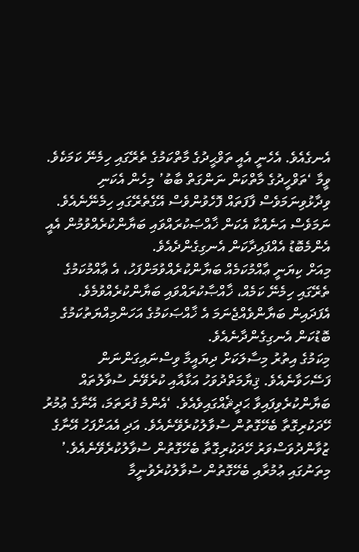އެނގެއެވެ. އެހެނީ އެއީ ތަވްޙީދުގެ މާތްކަމުގެ ތެރޭގައި ހިމެނޭ ކަމަކެވެ. ވީމާ ‘ތަވްހީދުގެ މާތްކަން ނަންގަތް ބާބު’ މިހެން އެކަނި ވިދާޅުވިނަމަވެސް ފާފަތައް ފޮހެވުންވެސް އޭގެތެރޭގައި ހިމެނޭނެއެވެ. ނަމަވެސް އަނެއްކާ އެކަން ޚާއްޞަކުރައްވައި ބަޔާންކުރެއްވުމުން އެއީ އެންމެބޮޑު އެއްފައިދާކަން އެނގިގެންދެއެވެ.
މިއަށް ކިޔަނީ ޢާއްމުކަމެއް ބަޔާންކުރެއްވުމަށްފަހު، އެ ޢާއްމުކަމުގެ ތެރޭގައި ހިމެނޭ ކަމެއް، ޚާއްޞާކުރައްވައި ބަޔާންކުރެއްވުމެވެ. އެފަދައިން ބަޔާންވެއްޖެނަމަ އެ ޚާއްޞަކަމުގެ އަހަންމިއްޔަތުކަމުގެ ބޮޑުކަން އެނގިގެންދާނެއެވެ.
މިކަމުގެ އިތުރު މިސާލަކަށް ދިޔައީމާ ވިސްނައިގަންނަން ފަސޭހަވާނެއެވެ. ޤިޔާމަތްދުވަހު އަޅާއާއި ކުރެވޭނެ ސުވާލުތައް ބަޔާންކުރެވިފައިވާ ޙަދީޘެއްގައިވެއެވެ. ‘އެންމެ ފުރަތަމަ، އޭނާގެ ޢުމުރު ހޭދަކުރިގޮތާ ބެހޭގޮތުން ސުވާލުކުރެވޭނެއެވެ. އަދި އެއަށްފަހު އޭނާގެ ޒުވާންދުވަސްވަރު ހޭދަކުރިގޮތާ ބެހޭގޮތުން ސުވާލުކުރެވޭނެއެވެ.’ މިތަނުގައި ޢުމުރާއި ބެހޭގޮތުން ސުވާލުކުރެވުނީމާ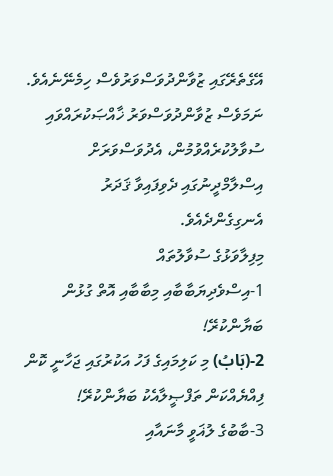އޭގެތެރޭގައި ޒުވާންދުވަސްވަރުވެސް ހިމެނޭނެއެވެ. ނަމަވެސް ޒުވާންދުވަސްވަރު ޚާއްޞަކުރައްވައި ސުވާލުކުރެއްވުމުން، އެދުވަސްވަރަށް އިސްލާމްދީނުގައި ދެވިފައިވާ ޤަދަރު އެނގިގެންދެއެވެ.
މިފިލާވަޅުގެ ސުވާލުތައް
1-އިސްވެދިޔަބާބާއި މިބާބާއި އޮތް ގުޅުން ބަޔާންކުރޭ!
2-(بَابُ) މި ކަލިމައިގެ ފަހު އަކުރުގައި ޖަހާނީ ކޮން ފިއްޔެއްކަން ތަފްޞީލާއެކު ބަޔާންކުރޭ!
3-ބާބުގެ ލުޣަވީ މާނައާއި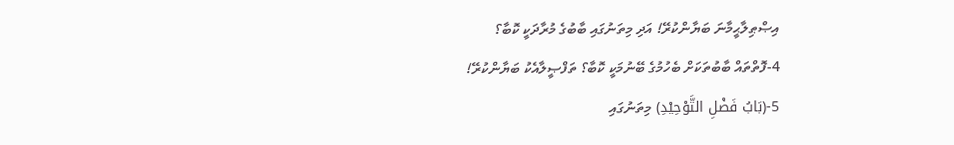އިޞްޠިލާޙީމާނަ ބަޔާންކުރޭ! އަދި މިތަނުގައި ބާބުގެ މުރާދަކީ ކޮބާ؟
4-ފޮތްތައް ބާބުތަކަށް ބެހުމުގެ ބޭނުމަކީ ކޮބާ؟ ތަފްޞީލާއެކު ބަޔާންކުރޭ!
5-(بَابُ فَضْلِ التَّوْحِيْدِ) މިތަނުގައި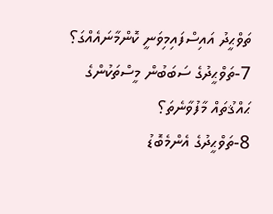ތަވްޙީދު އައިސްފައިމިވަނީ ކޮންމާނައެއްގަ؟
7-ތަވްޙީދުގެ ސަބަބުން މީސްތަކުންގެ ޙައްޤުތައް މާފުވާނެތަ؟
8-ތަވްޙީދުގެ އެންމެބޮޑު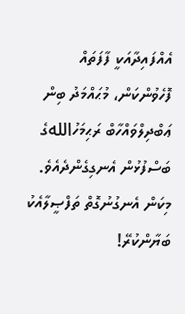އެއްފައިދާއަކީ ފާފަތައް ފޮހެވުންކަން، މުޙައްމަދު ބިން ޢަބްދިލްވައްހާބް ރަޙިމަހުاللهގެ ބަސްފުޅުން އެނގިގެންދެއެވެ. މިކަން އެނގުނުގޮތް ތަފްޞީލާއެކު ބަޔާންކުރޭ!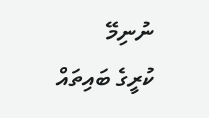ނުނިމޭ
ކުރީގެ ބައިތައް